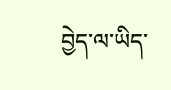བྱེད་ལ་ཡིད་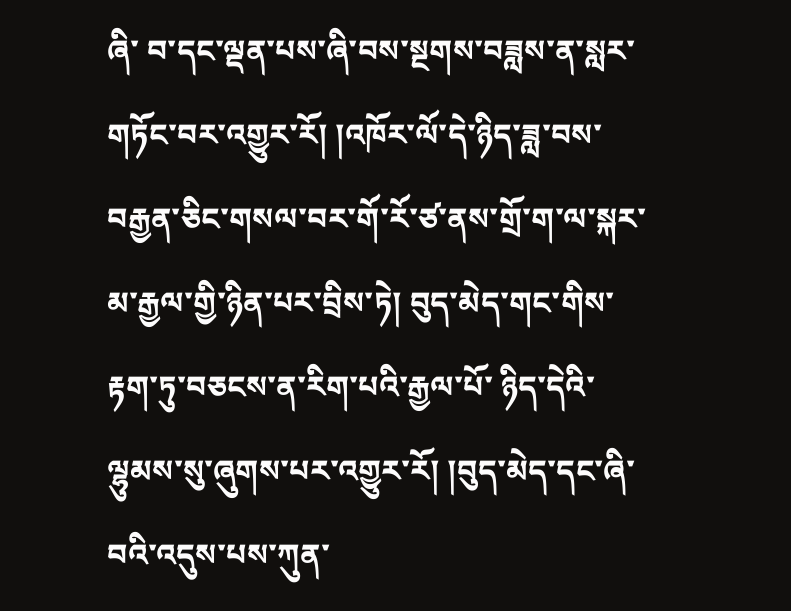ཞི་ བ་དང་ལྡན་པས་ཞི་བས་སྔགས་བཟླས་ན་སླར་གཏོང་བར་འགྱུར་རོ། །འཁོར་ལོ་དེ་ཉིད་ཟླ་བས་བརྒྱན་ཅིང་གསལ་བར་གོ་རོ་ཙ་ནས་གྲོ་ག་ལ་སྐར་མ་རྒྱལ་གྱི་ཉིན་པར་བྲིས་ཏེ། བུད་མེད་གང་གིས་རྟག་ཏུ་བཅངས་ན་རིག་པའི་རྒྱལ་པོ་ ཉིད་དེའི་ལྷུམས་སུ་ཞུགས་པར་འགྱུར་རོ། །བུད་མེད་དང་ཞི་བའི་འདུས་པས་ཀུན་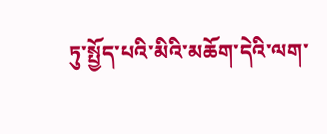ཏུ་སྤྱོད་པའི་མིའི་མཆོག་དེའི་ལག་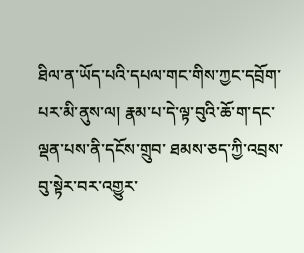ཐིལ་ན་ཡོད་པའི་དཔལ་གང་གིས་ཀྱང་དབྲོག་པར་མི་ནུས་ལ། རྣམ་པ་དེ་ལྟ་བུའི་ཆོ་ག་དང་ལྡན་པས་ནི་དངོས་གྲུབ་ ཐམས་ཅད་ཀྱི་འབྲས་བུ་སྟེར་བར་འགྱུར་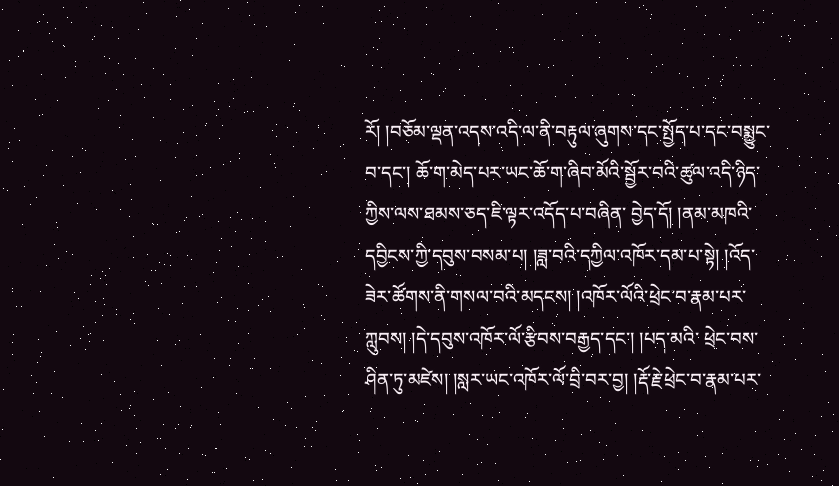རོ། །བཅོམ་ལྡན་འདས་འདི་ལ་ནི་བརྟུལ་ཞུགས་དང་སྤྱོད་པ་དང་བསྨྱུང་བ་དང་། ཆོ་ག་མེད་པར་ཡང་ཆོ་ག་ཞིབ་མོའི་སྦྱོར་བའི་ཚུལ་འདི་ཉིད་ཀྱིས་ལས་ཐམས་ཅད་ཇི་ལྟར་འདོད་པ་བཞིན་ བྱེད་དོ། །ནམ་མཁའི་དབྱིངས་ཀྱི་དབུས་བསམ་པ། །ཟླ་བའི་དཀྱིལ་འཁོར་དམ་པ་སྟེ། །འོད་ཟེར་ཚོགས་ནི་གསལ་བའི་མདངས། །འཁོར་ལོའི་ཕྲེང་བ་རྣམ་པར་ཀླུབས། །དེ་དབུས་འཁོར་ལོ་རྩིབས་བརྒྱད་དང་། །པད་མའི་ ཕྲེང་བས་ཤིན་ཏུ་མཛེས། །སླར་ཡང་འཁོར་ལོ་བྲི་བར་བྱ། །རྡོ་རྗེ་ཕྲེང་བ་རྣམ་པར་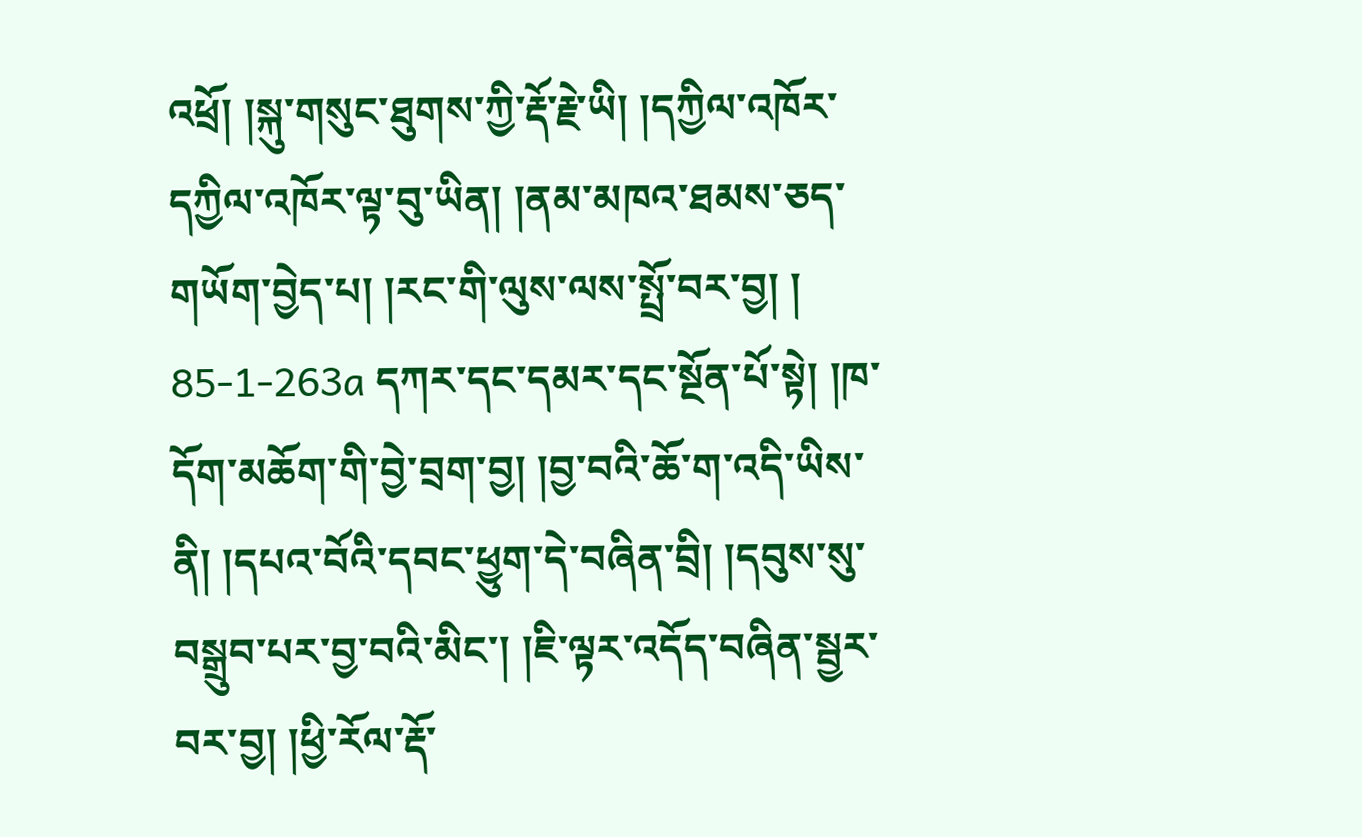འཕྲོ། །སྐུ་གསུང་ཐུགས་ཀྱི་རྡོ་རྗེ་ཡི། །དཀྱིལ་འཁོར་དཀྱིལ་འཁོར་ལྟ་བུ་ཡིན། །ནམ་མཁའ་ཐམས་ཅད་གཡོག་བྱེད་པ། །རང་གི་ལུས་ལས་སྤྲོ་བར་བྱ། ། 85-1-263a དཀར་དང་དམར་དང་སྔོན་པོ་སྟེ། །ཁ་དོག་མཆོག་གི་བྱེ་བྲག་བྱ། །བྱ་བའི་ཆོ་ག་འདི་ཡིས་ནི། །དཔའ་བོའི་དབང་ཕྱུག་དེ་བཞིན་བྲི། །དབུས་སུ་བསྒྲུབ་པར་བྱ་བའི་མིང་། །ཇི་ལྟར་འདོད་བཞིན་སྦྱར་བར་བྱ། །ཕྱི་རོལ་རྡོ་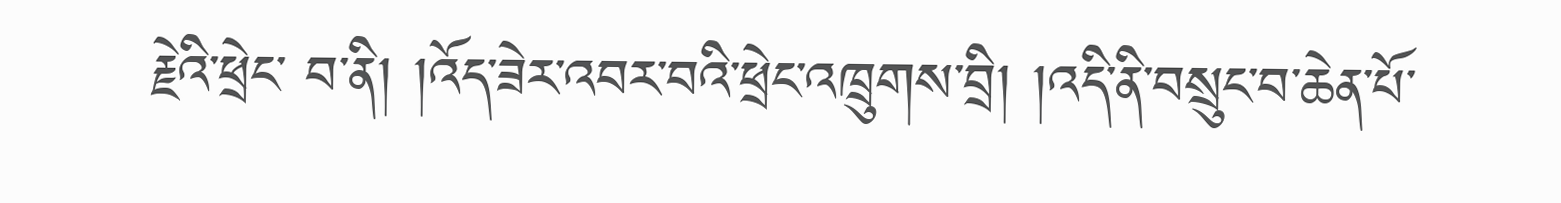རྗེའི་ཕྲེང་ བ་ནི། །འོད་ཟེར་འབར་བའི་ཕྲེང་འཁྲུགས་བྲི། །འདི་ནི་བསྲུང་བ་ཆེན་པོ་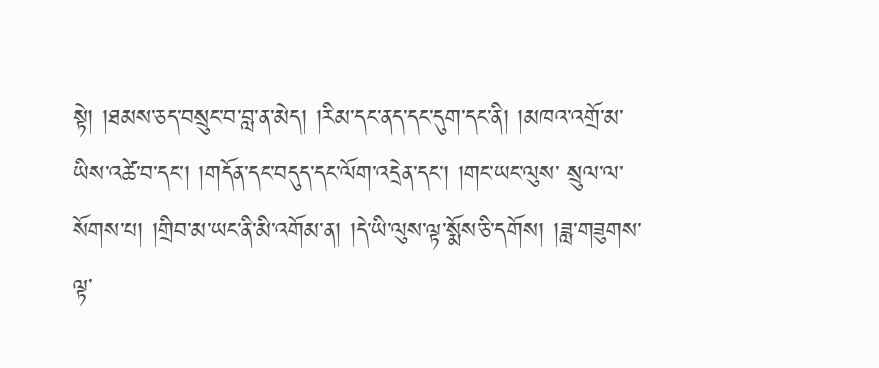སྟེ། །ཐམས་ཅད་བསྲུང་བ་བླ་ན་མེད། །རིམ་དང་ནད་དང་དུག་དང་ནི། །མཁའ་འགྲོ་མ་ཡིས་འཚེ་བ་དང་། །གདོན་དང་བདུད་དང་ལོག་འདྲེན་དང་། །གང་ཡང་ལུས་ སྲུལ་ལ་སོགས་པ། །གྲིབ་མ་ཡང་ནི་མི་འགོམ་ན། །དེ་ཡི་ལུས་ལྟ་སྨོས་ཅི་དགོས། །ཟླ་གཟུགས་ལྟ་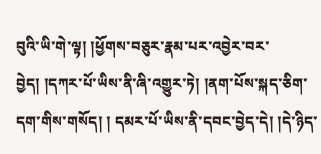བུའི་ཡི་གེ་ལྟ། །ཕྱོགས་བཅུར་རྣམ་པར་འབྱེར་བར་བྱེད། །དཀར་པོ་ཡིས་ནི་ཞི་འགྱུར་ཏེ། །ནག་པོས་སྐད་ཅིག་དག་གིས་གསོད། ། དམར་པོ་ཡིས་ནི་དབང་བྱེད་དེ། །དེ་ཉིད་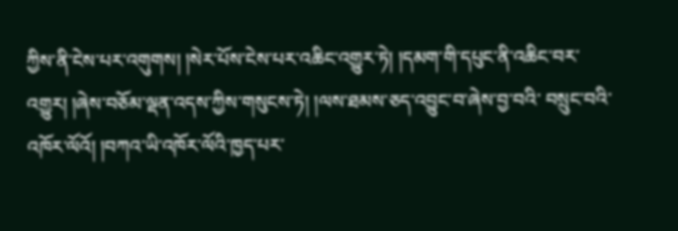ཀྱིས་ནི་ངེས་པར་འགུགས། །སེར་པོས་ངེས་པར་འཆིང་འགྱུར་ཏེ། །དམག་གི་དཔུང་ནི་འཆིང་བར་འགྱུར། །ཞེས་བཅོམ་ལྡན་འདས་ཀྱིས་གསུངས་ཏེ། །ལས་ཐམས་ཅད་འབྱུང་བ་ཞེས་བྱ་བའི་ བསྲུང་བའི་འཁོར་ལོའོ། །བཀའ་ཡི་འཁོར་ལོའི་ཁྱད་པར་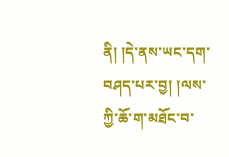ནི། །དེ་ནས་ཡང་དག་བཤད་པར་བྱ། །ལས་ཀྱི་ཆོ་ག་མཐོང་བ་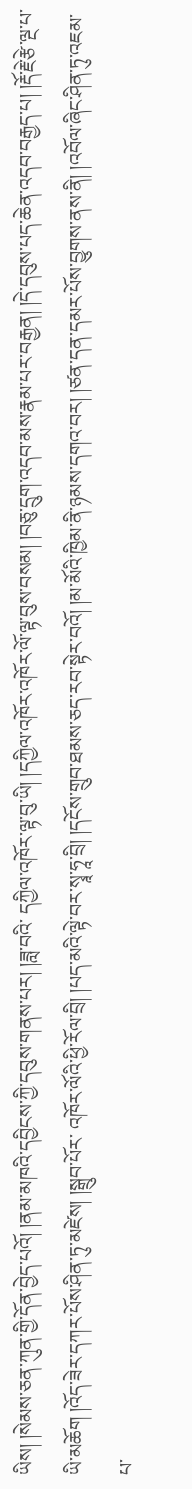ཡིས། །སེམས་ཅན་ཀུན་གྱི་དོན་བྱེད་པའོ། །ནམ་མཁའི་དབྱིངས་ཀྱི་དབུས་གནས་པར། །ཟླ་བའི་ དཀྱིལ་འཁོར་ལྟ་བུ་ཡི། །དཀྱིལ་འཁོར་འཁོར་ལོ་ལྟ་བུས་བསམ། །བཅུ་དྲུག་འདབ་མས་རྣམ་པར་བརྒྱན། །དེ་དབུས་པད་ཆེན་འདབ་བརྒྱད་པ། །རྡོ་རྗེ་རྩེ་ལྔ་པ་ཡི་མཆོག །འོད་ཟེར་དཀར་པོས་ཤིན་ཏུ་མཛེས། །སྒྲུབ་པོར་ འཁོར་ལོའི་ཕྱི་རོལ་བྲི། །པད་མའི་ལྟེ་བར་སྭཱ་ཧཱ་བྲི། །དངོས་གྲུབ་ཐམས་ཅད་རབ་སྟེར་བའོ། །མ་མོའི་ཁྱིམ་ནི་ཉམས་དགའ་བར། །ཙན་དན་དམར་པོས་བྱུགས་ནས་ནི། །འབོལ་ཞིང་ཤིན་ཏུ་འཇམ་པ་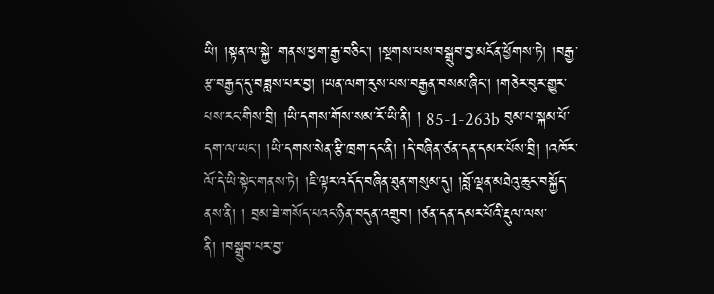ཡི། །སྟན་ལ་སྐྱེ་ གནས་ཕྱག་རྒྱ་བཅིང་། །སྔགས་པས་བསྒྲུབ་བྱ་མངོན་ཕྱོགས་ཏེ། །བརྒྱ་རྩ་བརྒྱད་དུ་བཟླས་པར་བྱ། །ཡན་ལག་རུས་པས་བརྒྱན་བསམ་ཞིང་། །གཅེར་བུར་གྱུར་པས་རང་གིས་བྲི། །ཡི་དགས་གོས་སམ་རོ་ཡི་ནི། ། 85-1-263b བུམ་པ་སྐམ་པོ་དག་ལ་ཡང་། །ཡི་དགས་སེན་རྩི་ཁྲག་དང་ནི། །དེ་བཞིན་ཙན་དན་དམར་པོས་བྲི། །འཁོར་ལོ་དེ་ཡི་སྟེང་གནས་ཏེ། །ཇི་ལྟར་འདོད་བཞིན་ཐུན་གསུམ་དུ། །བློ་ལྡན་མཐེའུ་ཆུང་བསྐྱོད་ནས་ནི། ། བྲམ་ཟེ་གསོད་པའང་ཉིན་བདུན་འགྲུབ། །ཙན་དན་དམར་པོའི་རྡུལ་ལས་ནི། །བསྒྲུབ་པར་བྱ་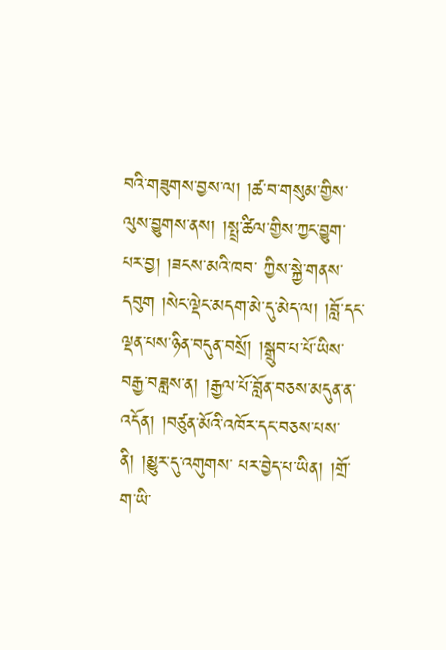བའི་གཟུགས་བྱས་ལ། །ཚ་བ་གསུམ་གྱིས་ལུས་བྱུགས་ནས། །སྤྲ་ཚིལ་གྱིས་ཀྱང་བྱུག་པར་བྱ། །ཟངས་མའི་ཁབ་ ཀྱིས་སྐྱེ་གནས་དབུག །སེང་ལྡེང་མདག་མེ་དུ་མེད་ལ། །བློ་དང་ལྡན་པས་ཉིན་བདུན་བསྲོ། །སྒྲུབ་པ་པོ་ཡིས་བརྒྱ་བཟླས་ན། །རྒྱལ་པོ་བློན་བཅས་མདུན་ན་འདོན། །བཙུན་མོའི་འཁོར་དང་བཅས་པས་ནི། །མྱུར་དུ་འགུགས་ པར་བྱེད་པ་ཡིན། །གྲོ་ག་ཡི་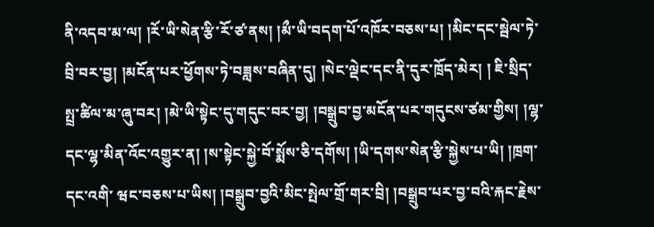ནི་འདབ་མ་ལ། །རོ་ཡི་སེན་རྩི་རོ་ཙ་ནས། །མྀ་ཡི་བདག་པོ་འཁོར་བཅས་པ། །མིང་དང་སྦེལ་ཏེ་བྲི་བར་བྱ། །མངོན་པར་ཕྱོགས་ཏེ་བཟླས་བཞིན་དུ། །སེང་ལྡེང་དང་ནི་དུར་ཁྲོད་མེར། ། ཇི་སྲིད་སྤྲ་ཚིལ་མ་ཞུ་བར། །མེ་ཡི་སྟེང་དུ་གདུང་བར་བྱ། །བསྒྲུབ་བྱ་མངོན་པར་གདུངས་ཙམ་གྱིས། །ལྷ་དང་ལྷ་མིན་འོང་འགྱུར་ན། །ས་སྟེང་སྐྱེ་བོ་སྨོས་ཅི་དགོས། །ཡི་དགས་སེན་རྩི་སྐྱེས་པ་ཡི། །ཁྲག་དང་འགི་ ཝང་བཅས་པ་ཡིས། །བསྒྲུབ་བྱའི་མིང་སྤེལ་གྲོ་གར་བྲི། །བསྒྲུབ་པར་བྱ་བའི་རྐང་རྗེས་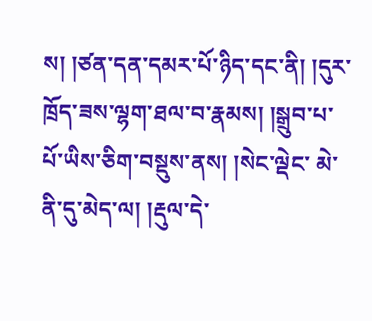ས། །ཙན་དན་དམར་པོ་ཉིད་དང་ནི། །དུར་ཁྲོད་ཟས་ལྷག་ཐལ་བ་རྣམས། །སྒྲུབ་པ་པོ་ཡིས་ཅིག་བསྡུས་ནས། །སེང་ལྡེང་ མེ་ནི་དུ་མེད་ལ། །རྡུལ་དེ་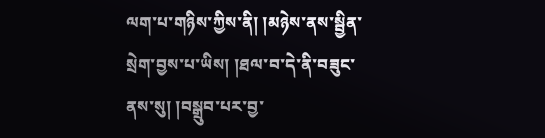ལག་པ་གཉིས་ཀྱིས་ནི། །མཉེས་ནས་སྦྱིན་སྲེག་བྱས་པ་ཡིས། །ཐལ་བ་དེ་ནི་བཟུང་ནས་སུ། །བསྒྲུབ་པར་བྱ་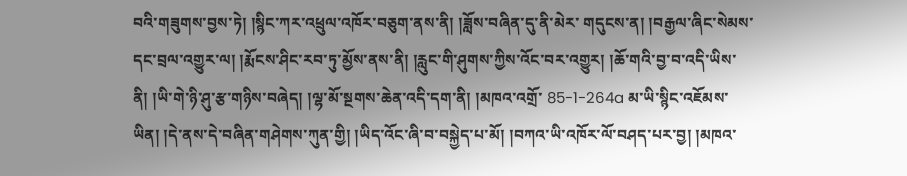བའི་གཟུགས་བྱས་ཏེ། །སྙིང་ཀར་འཕྲུལ་འཁོར་བཅུག་ནས་ནི། །ཟློས་བཞིན་དུ་ནི་མེར་ གདུངས་ན། །བརྒྱལ་ཞིང་སེམས་དང་བྲལ་འགྱུར་ལ། །རྨོངས་ཤིང་རབ་ཏུ་མྱོས་ནས་ནི། །རླུང་གི་ཤུགས་ཀྱིས་འོང་བར་འགྱུར། །ཆོ་གའི་བྱ་བ་འདི་ཡིས་ནི། །ཡི་གེ་ཉི་ཤུ་རྩ་གཉིས་བཞེད། །ལྷ་མོ་སྔགས་ཆེན་འདི་དག་ནི། །མཁའ་འགྲོ་ 85-1-264a མ་ཡི་སྙིང་འཇོམས་ཡིན། །དེ་ནས་དེ་བཞིན་གཤེགས་ཀུན་གྱི། །ཡིད་འོང་ཞི་བ་བསྐྱེད་པ་མོ། །བཀའ་ཡི་འཁོར་ལོ་བཤད་པར་བྱ། །མཁའ་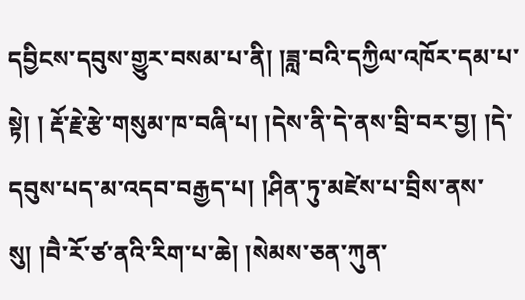དབྱིངས་དབུས་གྱུར་བསམ་པ་ནི། །ཟླ་བའི་དཀྱིལ་འཁོར་དམ་པ་སྟེ། ། རྡོ་རྗེ་རྩེ་གསུམ་ཁ་བཞི་པ། །དེས་ནི་དེ་ནས་བྲི་བར་བྱ། །དེ་དབུས་པད་མ་འདབ་བརྒྱད་པ། །ཤིན་ཏུ་མཛེས་པ་བྲིས་ནས་སུ། །བཻ་རོ་ཙ་ནའི་རིག་པ་ཆེ། །སེམས་ཅན་ཀུན་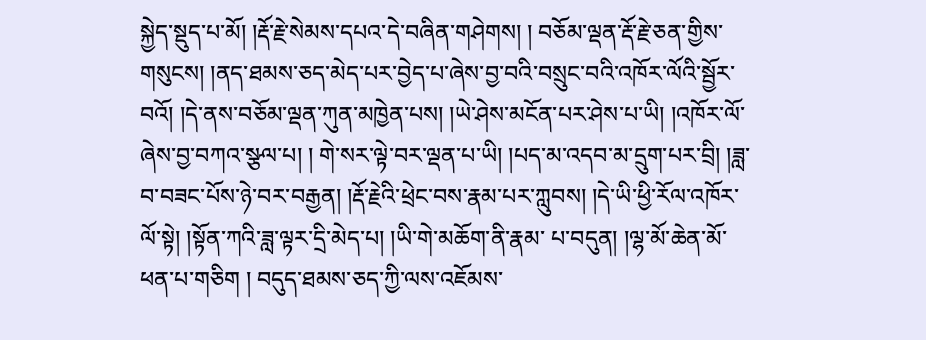སྐྱེད་སྡུད་པ་མོ། །རྡོ་རྗེ་སེམས་དཔའ་དེ་བཞིན་གཤེགས། ། བཅོམ་ལྡན་རྡོ་རྗེ་ཅན་གྱིས་གསུངས། །ནད་ཐམས་ཅད་མེད་པར་བྱེད་པ་ཞེས་བྱ་བའི་བསྲུང་བའི་འཁོར་ལོའི་སྦྱོར་བའོ། །དེ་ནས་བཅོམ་ལྡན་ཀུན་མཁྱེན་པས། །ཡེ་ཤེས་མངོན་པར་ཤེས་པ་ཡི། །འཁོར་ལོ་ཞེས་བྱ་བཀའ་སྩལ་པ། ། གེ་སར་ལྟེ་བར་ལྡན་པ་ཡི། །པད་མ་འདབ་མ་དྲུག་པར་བྲི། །ཟླ་བ་བཟང་པོས་ཉེ་བར་བརྒྱན། །རྡོ་རྗེའི་ཕྲེང་བས་རྣམ་པར་ཀླུབས། །དེ་ཡི་ཕྱི་རོལ་འཁོར་ལོ་སྟེ། །སྟོན་ཀའི་ཟླ་ལྟར་དྲི་མེད་པ། །ཡི་གེ་མཆོག་ནི་རྣམ་ པ་བདུན། །ལྷ་མོ་ཆེན་མོ་ཕན་པ་གཅིག ། བདུད་ཐམས་ཅད་ཀྱི་ལས་འཇོམས་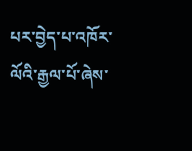པར་བྱེད་པ་འཁོར་ལོའི་རྒྱལ་པོ་ཞེས་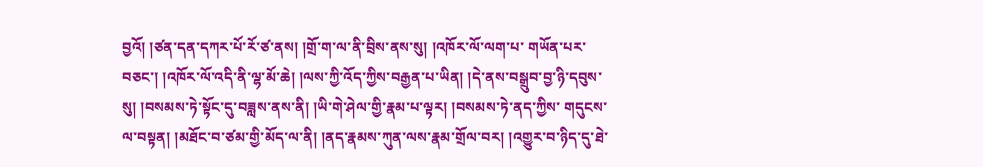བྱའོ། །ཙན་དན་དཀར་པོ་རོ་ཙ་ནས། །གྲོ་ག་ལ་ནི་བྲིས་ནས་སུ། །འཁོར་ལོ་ལག་པ་ གཡོན་པར་བཅང་། །འཁོར་ལོ་འདི་ནི་ལྷ་མོ་ཆེ། །ལས་ཀྱི་འོད་ཀྱིས་བརྒྱན་པ་ཡིན། །དེ་ནས་བསྒྲུབ་བྱ་ཉི་དབུས་སུ། །བསམས་ཏེ་སྟོང་དུ་བཟླས་ནས་ནི། །ཡི་གེ་ཤེལ་གྱི་རྣམ་པ་ལྟར། །བསམས་ཏེ་ནད་ཀྱིས་ གདུངས་ལ་བསྟན། །མཐོང་བ་ཙམ་གྱི་མོད་ལ་ནི། །ནད་རྣམས་ཀུན་ལས་རྣམ་གྲོལ་བར། །འགྱུར་བ་ཉིད་དུ་ཐེ་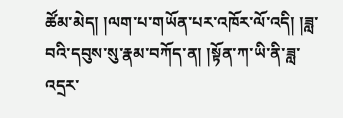ཚོམ་མེད། །ལག་པ་གཡོན་པར་འཁོར་ལོ་འདི། །ཟླ་བའི་དབུས་སུ་རྣམ་བཀོད་ན། །སྟོན་ཀ་ཡི་ནི་ཟླ་འདྲར་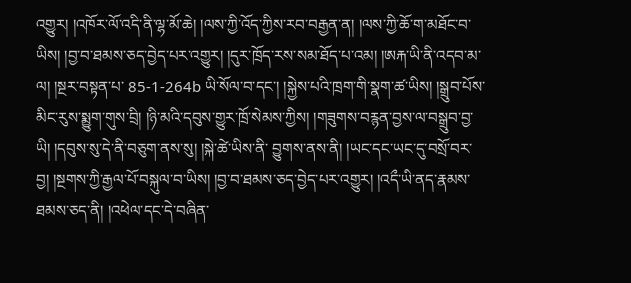འགྱུར། །འཁོར་ལོ་འདི་ནི་ལྷ་མོ་ཆེ། །ལས་ཀྱི་འོད་ཀྱིས་རབ་བརྒྱན་ན། །ལས་ཀྱི་ཆོ་ག་མཐོང་བ་ཡིས། །བྱ་བ་ཐམས་ཅད་བྱེད་པར་འགྱུར། །དུར་ཁྲོད་རས་སམ་ཐོད་པ་འམ། །ཨརྐ་ཡི་ནི་འདབ་མ་ལ། །སྔར་བསྟན་པ་ 85-1-264b ཡི་སོལ་བ་དང་། །སྐྱེས་པའི་ཁྲག་གི་སྣག་ཚ་ཡིས། །སྒྲུབ་པོས་མིང་རུས་སྨྱུག་གུས་བྲི། །ཉི་མའི་དབུས་གྱུར་ཁྲོ་སེམས་ཀྱིས། །གཟུགས་བརྙན་བྱས་ལ་བསྒྲུབ་བྱ་ཡི། །དབུས་སུ་དེ་ནི་བཅུག་ནས་སུ། །སྐེ་ཚེ་ཡིས་ནི་ བྱུགས་ནས་ནི། །ཡང་དང་ཡང་དུ་བསྲོ་བར་བྱ། །སྔགས་ཀྱི་རྒྱལ་པོ་བསྐུལ་བ་ཡིས། །བྱ་བ་ཐམས་ཅད་བྱེད་པར་འགྱུར། །འདྀ་ཡི་ནད་རྣམས་ཐམས་ཅད་ནི། །འཕེལ་དང་དེ་བཞིན་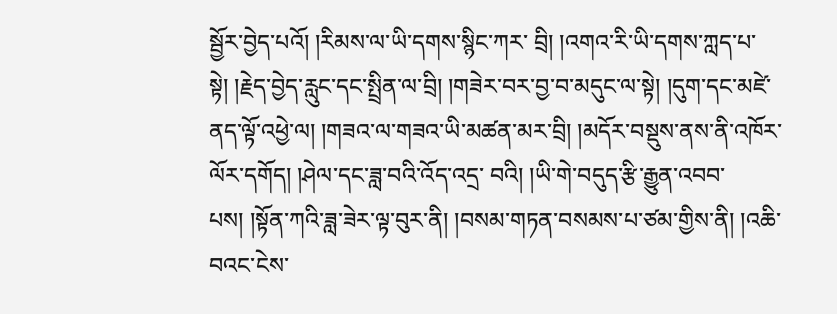སྦྱོར་བྱེད་པའོ། །རིམས་ལ་ཡི་དགས་སྙིང་ཀར་ བྲི། །འགའ་རི་ཡི་དགས་ཀླད་པ་སྟེ། །རྗེད་བྱེད་རླུང་དང་སྤྲིན་ལ་བྲི། །གཟེར་བར་བྱ་བ་མདུང་ལ་སྟེ། །དུག་དང་མཛེ་ནད་ལྟོ་འཕྱེ་ལ། །གཟའ་ལ་གཟའ་ཡི་མཚན་མར་བྲི། །མདོར་བསྡུས་ནས་ནི་འཁོར་ལོར་དགོད། །ཤེལ་དང་ཟླ་བའི་འོད་འདྲ་ བའི། །ཡི་གེ་བདུད་རྩི་རྒྱུན་འབབ་པས། །སྟོན་ཀའི་ཟླ་ཟེར་ལྟ་བུར་ནི། །བསམ་གཏན་བསམས་པ་ཙམ་གྱིས་ནི། །འཆི་བའང་ངེས་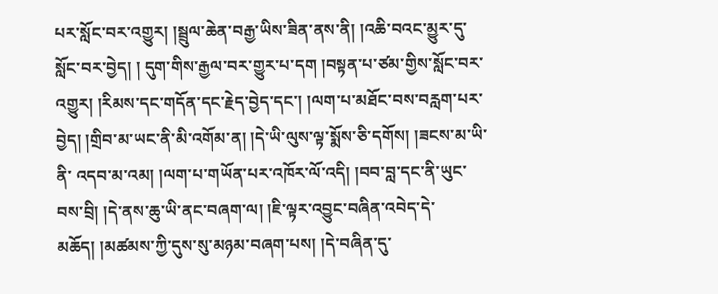པར་སློང་བར་འགྱུར། །སྦྲུལ་ཆེན་བརྒྱ་ཡིས་ཟིན་ནས་ནི། །འཆི་བའང་མྱུར་དུ་སློང་བར་བྱེད། ། དུག་གིས་རྒྱལ་བར་གྱུར་པ་དག །བསྟན་པ་ཙམ་གྱིས་སློང་བར་འགྱུར། །རིམས་དང་གདོན་དང་རྗེད་བྱེད་དང་། །ལག་པ་མཐོང་བས་བརླག་པར་བྱེད། །གྲིབ་མ་ཡང་ནི་མི་འགོམ་ན། །དེ་ཡི་ལུས་ལྟ་སྨོས་ཅི་དགོས། །ཟངས་མ་ཡི་ནི་ འདབ་མ་འམ། །ལག་པ་གཡོན་པར་འཁོར་ལོ་འདི། །བབ་བླ་དང་ནི་ཡུང་བས་བྲི། །དེ་ནས་ཆུ་ཡི་ནང་བཞག་ལ། །ཇི་ལྟར་འབྱུང་བཞིན་འབེད་དེ་མཆོད། །མཚམས་ཀྱི་དུས་སུ་མཉམ་བཞག་པས། །དེ་བཞིན་དུ་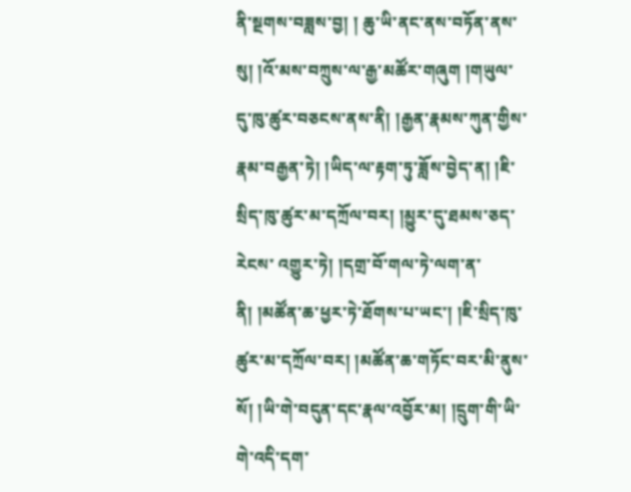ནི་སྔགས་བཟླས་བྱ། ། ཆུ་ཡི་ནང་ནས་བཏོན་ནས་སུ། །འོ་མས་བཀྲུས་ལ་རྒྱ་མཚོར་གཞུག །གཡུལ་དུ་ཁུ་ཚུར་བཅངས་ནས་ནི། །རྒྱན་རྣམས་ཀུན་གྱིས་རྣམ་བརྒྱན་ཏེ། །ཡིད་ལ་རྟག་ཏུ་ཟློས་བྱེད་ན། །ཇི་སྲིད་ཁུ་ཚུར་མ་དཀྲོལ་བར། །མྱུར་དུ་ཐམས་ཅད་རེངས་ འགྱུར་ཏེ། །དགྲ་བོ་གལ་ཏེ་ལག་ན་ནི། །མཚོན་ཆ་ཕྱར་ཏེ་ཐོགས་པ་ཡང་། །ཇི་སྲིད་ཁུ་ཚུར་མ་དཀྲོལ་བར། །མཚོན་ཆ་གཏོང་བར་མི་ནུས་སོ། །ཡི་གེ་བདུན་དང་རྣལ་འབྱོར་མ། །དྲུག་གི་ཡི་གེ་འདི་དག་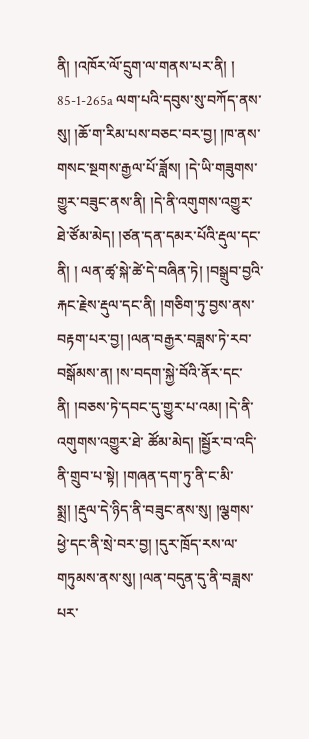ནི། །འཁོར་ལོ་དྲུག་ལ་གནས་པར་ནི། ། 85-1-265a ལག་པའི་དབུས་སུ་བཀོད་ནས་སུ། །ཆོ་ག་རིམ་པས་བཅང་བར་བྱ། །ཁ་ནས་གསང་སྔགས་རྒྱལ་པོ་ཟློས། །དེ་ཡི་གཟུགས་གྱུར་བཟུང་ནས་ནི། །དེ་ནི་འགུགས་འགྱུར་ཐེ་ཙོམ་མེད། །ཙན་དན་དམར་པོའི་རྡུལ་དང་ནི། ། ལན་ཚྭ་སྐེ་ཚེ་དེ་བཞིན་ཏེ། །བསྒྲུབ་བྱའི་རྐང་རྗེས་རྡུལ་དང་ནི། །གཅིག་ཏུ་བྱས་ནས་བརྟག་པར་བྱ། །ལན་བརྒྱར་བཟླས་ཏེ་རབ་བསྒོམས་ན། །ས་བདག་སྐྱེ་བོའི་ནོར་དང་ནི། །བཅས་ཏེ་དབང་དུ་གྱུར་པ་འམ། །དེ་ནི་འགུགས་འགྱུར་ཐེ་ ཚོམ་མེད། །སྦྱོར་བ་འདི་ནི་གྲུབ་པ་སྟེ། །གཞན་དག་ཏུ་ནི་ང་མི་སྨྲ། །རྡུལ་དེ་ཉིད་ནི་བཟུང་ནས་སུ། །ལྕགས་ཕྱེ་དང་ནི་སྲེ་བར་བྱ། །དུར་ཁྲོད་རས་ལ་གཏུམས་ནས་སུ། །ལན་བདུན་དུ་ནི་བཟླས་པར་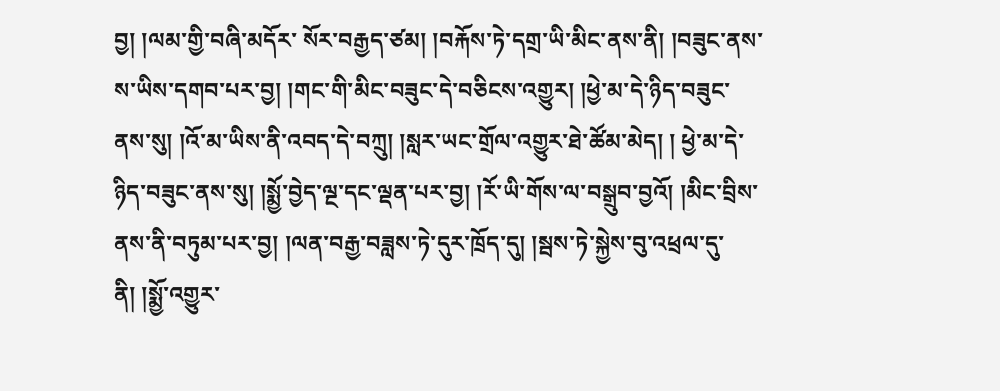བྱ། །ལམ་གྱི་བཞི་མདོར་ སོར་བརྒྱད་ཙམ། །བརྐོས་ཏེ་དགྲ་ཡི་མིང་ནས་ནི། །བཟུང་ནས་ས་ཡིས་དགབ་པར་བྱ། །གང་གི་མིང་བཟུང་དེ་བཅིངས་འགྱུར། །ཕྱེ་མ་དེ་ཉིད་བཟུང་ནས་སུ། །འོ་མ་ཡིས་ནི་འབད་དེ་བཀྲུ། །སླར་ཡང་གྲོལ་འགྱུར་ཐེ་ཚོམ་མེད། ། ཕྱེ་མ་དེ་ཉིད་བཟུང་ནས་སུ། །སྨྱོ་བྱེད་ལྔ་དང་ལྡན་པར་བྱ། །རོ་ཡི་གོས་ལ་བསྒྲུབ་བྱའོ། །མིང་བྲིས་ནས་ནི་བཏུམ་པར་བྱ། །ལན་བརྒྱ་བཟླས་ཏེ་དུར་ཁྲོད་དུ། །སྦས་ཏེ་སྐྱེས་བུ་འཕྲལ་དུ་ནི། །སྨྱོ་འགྱུར་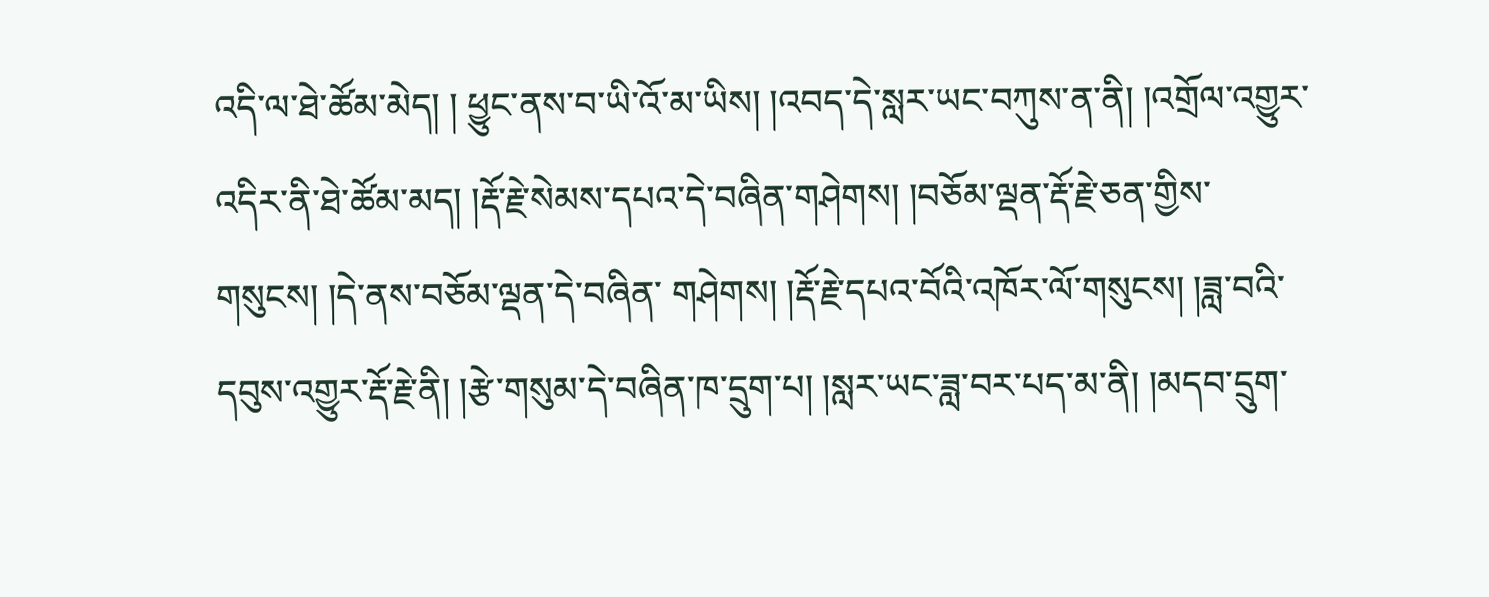འདི་ལ་ཐེ་ཚོམ་མེད། ། ཕྱུང་ནས་བ་ཡི་འོ་མ་ཡིས། །འབད་དེ་སླར་ཡང་བཀུས་ན་ནི། །འགྲོལ་འགྱུར་འདིར་ནི་ཐེ་ཚོམ་མད། །རྡོ་རྗེ་སེམས་དཔའ་དེ་བཞིན་གཤེགས། །བཅོམ་ལྡན་རྡོ་རྗེ་ཅན་གྱིས་གསུངས། །དེ་ནས་བཅོམ་ལྡན་དེ་བཞིན་ གཤེགས། །རྡོ་རྗེ་དཔའ་བོའི་འཁོར་ལོ་གསུངས། །ཟླ་བའི་དབུས་འགྱུར་རྡོ་རྗེ་ནི། །རྩེ་གསུམ་དེ་བཞིན་ཁ་དྲུག་པ། །སླར་ཡང་ཟླ་བར་པད་མ་ནི། །མདབ་དྲུག་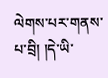ལེགས་པར་གནས་པ་བྲི། །དེ་ཡི་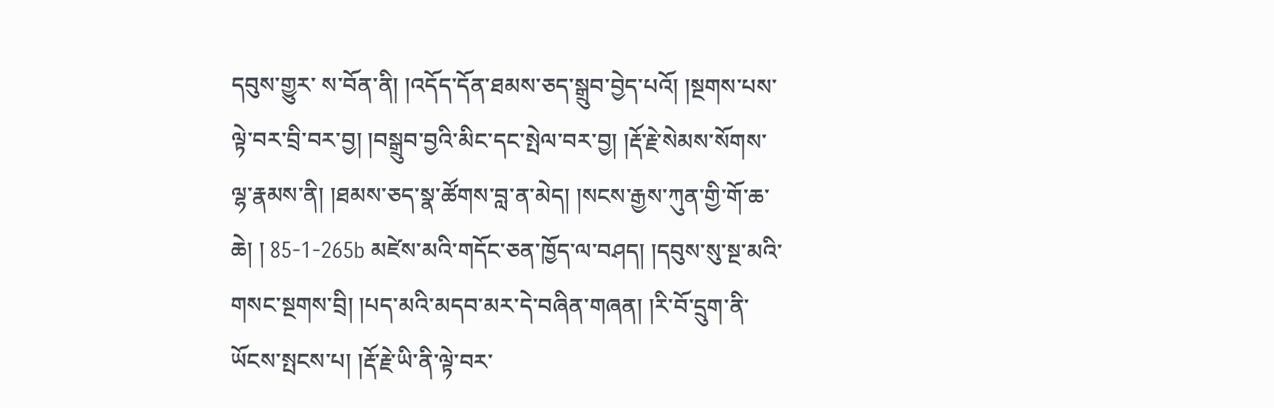དབུས་གྱུར་ ས་བོན་ནི། །འདོད་དོན་ཐམས་ཅད་སྒྲུབ་བྱེད་པའོ། །སྔགས་པས་ལྟེ་བར་བྲི་བར་བྱ། །བསྒྲུབ་བྱའི་མིང་དང་སྤེལ་བར་བྱ། །རྡོ་རྗེ་སེམས་སོགས་ལྷ་རྣམས་ནི། །ཐམས་ཅད་སྣ་ཚོགས་བླ་ན་མེད། །སངས་རྒྱས་ཀུན་གྱི་གོ་ཆ་ཆེ། ། 85-1-265b མཛེས་མའི་གདོང་ཅན་ཁྱོད་ལ་བཤད། །དབུས་སུ་སྔ་མའི་གསང་སྔགས་བྲི། །པད་མའི་མདབ་མར་དེ་བཞིན་གཞན། །རི་བོ་དྲུག་ནི་ཡོངས་སྤངས་པ། །རྡོ་རྗེ་ཡི་ནི་ལྟེ་བར་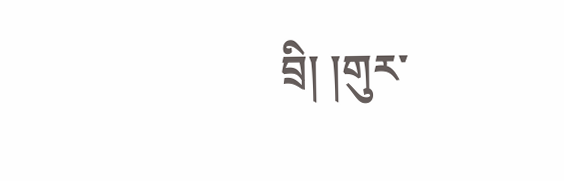བྲི། །གུར་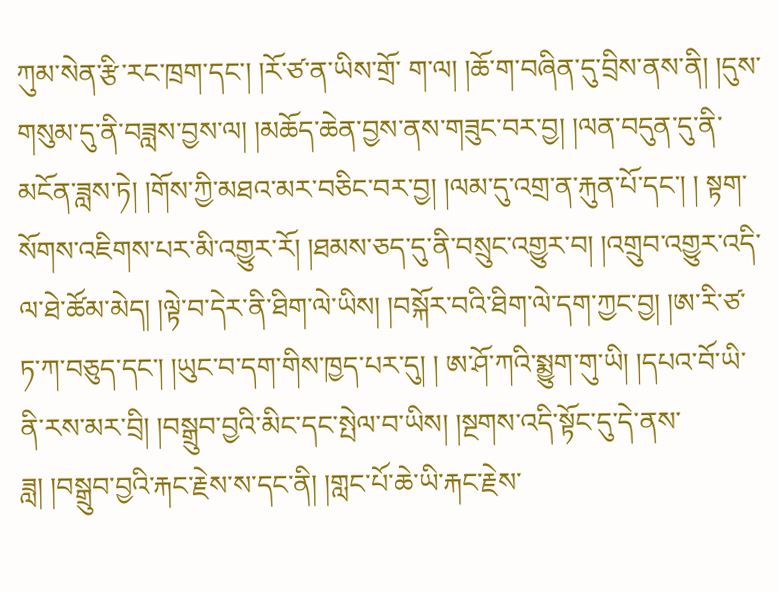ཀུམ་སེན་རྩི་རང་ཁྲག་དང་། །རོ་ཙ་ན་ཡིས་གྲོ་ ག་ལ། །ཆོ་ག་བཞིན་དུ་བྲིས་ནས་ནི། །དུས་གསུམ་དུ་ནི་བཟླས་བྱས་ལ། །མཆོད་ཆེན་བྱས་ནས་གཟུང་བར་བྱ། །ལན་བདུན་དུ་ནི་མངོན་ཟླས་ཏེ། །གོས་ཀྱི་མཐའ་མར་བཅིང་བར་བྱ། །ལམ་དུ་འགྲ་ན་རྐུན་པོ་དང་། ། སྟག་སོགས་འཇིགས་པར་མི་འགྱུར་རོ། །ཐམས་ཅད་དུ་ནི་བསྲུང་འགྱུར་བ། །འགྲུབ་འགྱུར་འདི་ལ་ཐེ་ཚོམ་མེད། །ལྟེ་བ་དེར་ནི་ཐིག་ལེ་ཡིས། །བསྐོར་བའི་ཐིག་ལེ་དག་ཀྱང་བྱ། །ཨ་རི་ཙ་ཏ་ཀ་བཅུད་དང་། །ཡུང་བ་དག་གིས་ཁྱད་པར་དུ། ། ཨ་ཤོ་ཀའི་སྨྱུག་གུ་ཡི། །དཔའ་བོ་ཡི་ནི་རས་མར་བྲི། །བསྒྲུབ་བྱའི་མིང་དང་སྤེལ་བ་ཡིས། །སྔགས་འདི་སྟོང་དུ་དེ་ནས་ཟླ། །བསྒྲུབ་བྱའི་རྐང་རྗེས་ས་དང་ནི། །གླང་པོ་ཆེ་ཡི་རྐང་རྗེས་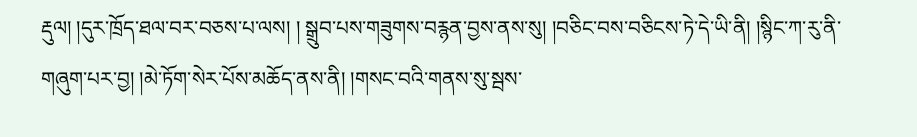རྡུལ། །དུར་ཁྲོད་ཐལ་བར་བཅས་པ་ལས། ། སྒྲུབ་པས་གཟུགས་བརྙན་བྱས་ནས་སུ། །བཅིང་བས་བཅིངས་ཏེ་དེ་ཡི་ནི། །སྙིང་ཀ་རུ་ནི་གཞུག་པར་བྱ། །མེ་ཏོག་སེར་པོས་མཆོད་ནས་ནི། །གསང་བའི་གནས་སུ་སྦས་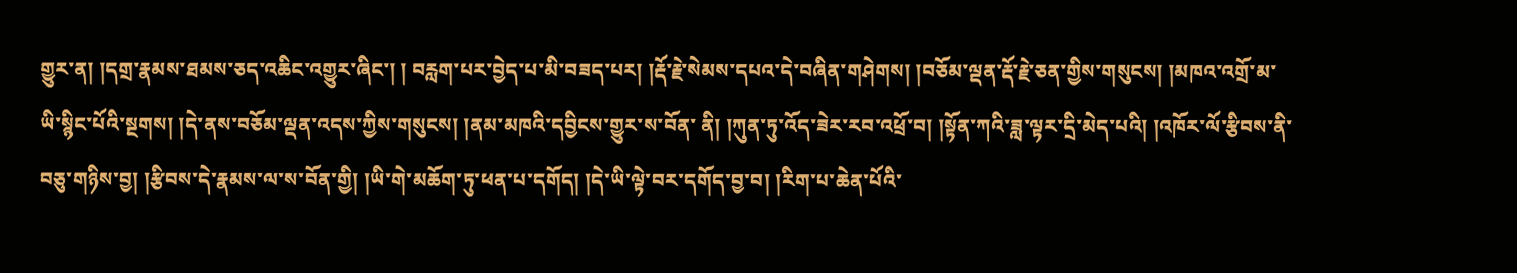གྱུར་ན། །དགྲ་རྣམས་ཐམས་ཅད་འཆིང་འགྱུར་ཞིང་། ། བརླག་པར་བྱེད་པ་མི་བཟད་པར། །རྡོ་རྗེ་སེམས་དཔའ་དེ་བཞིན་གཤེགས། །བཅོམ་ལྡན་རྡོ་རྗེ་ཅན་གྱིས་གསུངས། །མཁའ་འགྲོ་མ་ཡི་སྙིང་པོའི་སྔགས། །དེ་ནས་བཅོམ་ལྡན་འདས་ཀྱིས་གསུངས། །ནམ་མཁའི་དབྱིངས་གྱུར་ས་བོན་ ནི། །ཀུན་ཏུ་འོད་ཟེར་རབ་འཕྲོ་བ། །སྟོན་ཀའི་ཟླ་ལྟར་དྲི་མེད་པའི། །འཁོར་ལོ་རྩིབས་ནི་བཅུ་གཉིས་བྱ། །རྩིབས་དེ་རྣམས་ལ་ས་བོན་གྱི། །ཡི་གེ་མཆོག་ཏུ་ཕན་པ་དགོད། །དེ་ཡི་ལྟེ་བར་དགོད་བྱ་བ། །རིག་པ་ཆེན་པོའི་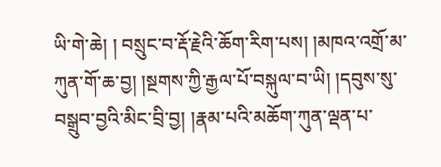ཡི་གེ་ཆེ། ། བསྲུང་བ་རྡོ་རྗེའི་ཆོག་རིག་པས། །མཁའ་འགྲོ་མ་ཀུན་གོ་ཆ་བྱ། །སྔགས་ཀྱི་རྒྱལ་པོ་བསྐུལ་བ་ཡི། །དབུས་སུ་བསྒྲུབ་བྱའི་མིང་བྲི་བྱ། །རྣམ་པའི་མཆོག་ཀུན་ལྡན་པ་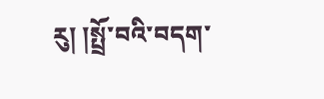རུ། །སྤྲོ་བའི་བདག་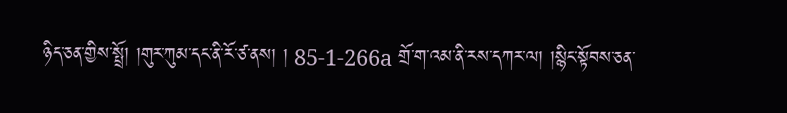ཉིད་ཅན་གྱིས་སྤྲོ། །གུར་ཀུམ་དང་ནི་རོ་ཙ་ནས། ། 85-1-266a གྲོ་ག་འམ་ནི་རས་དཀར་ལ། །སྙིང་སྟོབས་ཅན་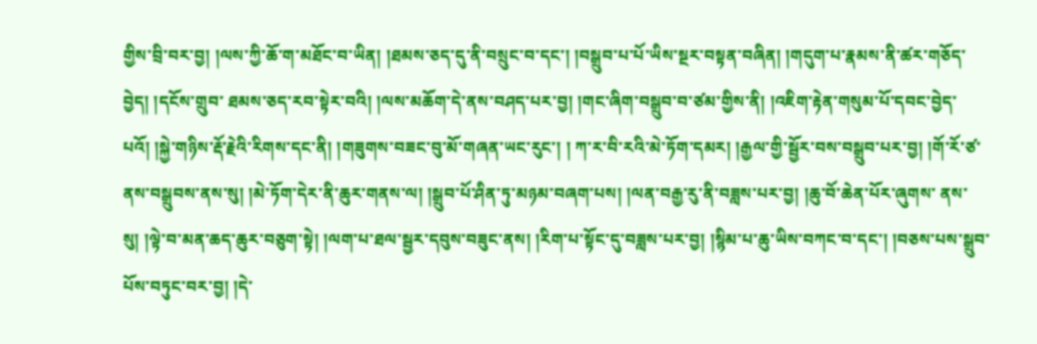གྱིས་བྲི་བར་བྱ། །ལས་ཀྱི་ཆོ་ག་མཐོང་བ་ཡིན། །ཐམས་ཅད་དུ་ནི་བསྲུང་བ་དང་། །བསྒྲུབ་པ་པོ་ཡིས་སྔར་བསྟན་བཞིན། །གདུག་པ་རྣམས་ནི་ཚར་གཅོད་བྱེད། །དངོས་གྲུབ་ ཐམས་ཅད་རབ་སྟེར་བའི། །ལས་མཆོག་དེ་ནས་བཤད་པར་བྱ། །གང་ཞིག་བསྒྲུབ་བ་ཙམ་གྱིས་ནི། །འཇིག་རྟེན་གསུམ་པོ་དབང་བྱེད་པའོ། །སྐྱེ་གཉིས་རྡོ་རྗེའི་རིགས་དང་ནི། །གཟུགས་བཟང་བུ་མོ་གཞན་ཡང་རུང་། ། ཀ་ར་བི་རའི་མེ་ཏོག་དམར། །རྒྱལ་གྱི་སྦྱོར་བས་བསྒྲུབ་པར་བྱ། །གོ་རོ་ཙ་ནས་བསྒྲུབས་ནས་སུ། །མེ་ཏོག་དེར་ནི་ཆུར་གནས་ལ། །སྒྲུབ་པོ་ཤིན་ཏུ་མཉམ་བཞག་པས། །ལན་བརྒྱ་རུ་ནི་བཟླས་པར་བྱ། །ཆུ་བོ་ཆེན་པོར་ཞུགས་ ནས་སུ། །ལྟེ་བ་མན་ཆད་ཆུར་བཅུག་སྟེ། །ལག་པ་ཐལ་སྦྱར་དབུས་བཟུང་ནས། །རིག་པ་སྟོང་དུ་བཟླས་པར་བྱ། །སྙིམ་པ་ཆུ་ཡིས་བཀང་བ་དང་། །བཅས་པས་སྒྲུབ་པོས་བཏུང་བར་བྱ། །དེ་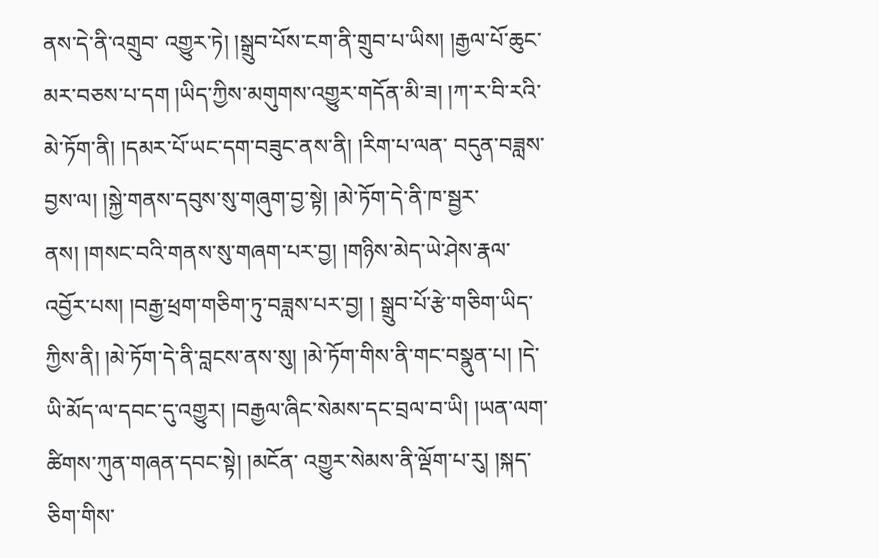ནས་དེ་ནི་འགྲུབ་ འགྱུར་ཏེ། །སྒྲུབ་པོས་ངག་ནི་གྲུབ་པ་ཡིས། །རྒྱལ་པོ་ཆུང་མར་བཅས་པ་དག །ཡིད་ཀྱིས་མགུགས་འགྱུར་གདོན་མི་ཟ། །ཀ་ར་བི་རའི་མེ་ཏོག་ནི། །དམར་པོ་ཡང་དག་བཟུང་ནས་ནི། །རིག་པ་ལན་ བདུན་བཟླས་བྱས་ལ། །སྐྱེ་གནས་དབུས་སུ་གཞུག་བྱ་སྟེ། །མེ་ཏོག་དེ་ནི་ཁ་སྦྱར་ནས། །གསང་བའི་གནས་སུ་གཞག་པར་བྱ། །གཉིས་མེད་ཡེ་ཤེས་རྣལ་འབྱོར་པས། །བརྒྱ་ཕྲག་གཅིག་ཏུ་བཟླས་པར་བྱ། ། སྒྲུབ་པོ་རྩེ་གཅིག་ཡིད་ཀྱིས་ནི། །མེ་ཏོག་དེ་ནི་བླངས་ནས་སུ། །མེ་ཏོག་གིས་ནི་གང་བསྣུན་པ། །དེ་ཡི་མོད་ལ་དབང་དུ་འགྱུར། །བརྒྱལ་ཞིང་སེམས་དང་བྲལ་བ་ཡི། །ཡན་ལག་ཚིགས་ཀུན་གཞན་དབང་སྟེ། །མངོན་ འགྱུར་སེམས་ནི་ལྡོག་པ་རུ། །སྐད་ཅིག་གིས་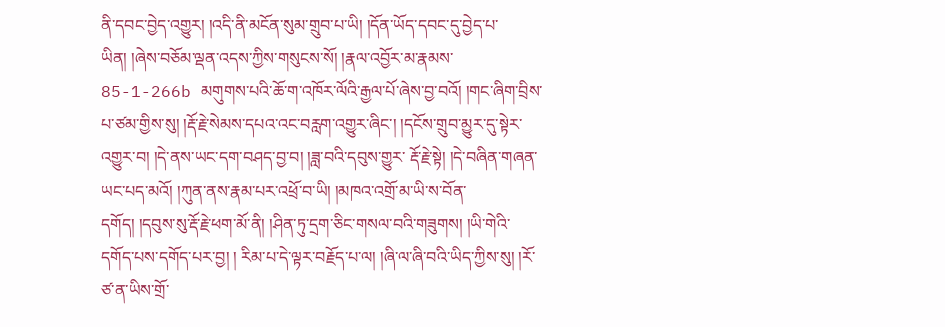ནི་དབང་བྱེད་འགྱུར། །འདི་ནི་མངོན་སུམ་གྲུབ་པ་ཡི། །དོན་ཡོད་དབང་དུ་བྱེད་པ་ཡིན། །ཞེས་བཅོམ་ལྡན་འདས་ཀྱིས་གསུངས་སོ། །རྣལ་འབྱོར་མ་རྣམས་ 85-1-266b མགུགས་པའི་ཆོ་ག་འཁོར་ལོའི་རྒྱལ་པོ་ཞེས་བྱ་བའོ། །གང་ཞིག་བྲིས་པ་ཙམ་གྱིས་སུ། །རྡོ་རྗེ་སེམས་དཔའ་འང་བརླག་འགྱུར་ཞིང་། །དངོས་གྲུབ་མྱུར་དུ་སྟེར་འགྱུར་བ། །དེ་ནས་ཡང་དག་བཤད་བྱ་བ། །ཟླ་བའི་དབུས་གྱུར་ རྡོ་རྗེ་སྟེ། །དེ་བཞིན་གཞན་ཡང་པད་མའོ། །ཀུན་ནས་རྣམ་པར་འཕྲོ་བ་ཡི། །མཁའ་འགྲོ་མ་ཡི་ས་བོན་དགོད། །དབུས་སུ་རྡོ་རྗེ་ཕག་མོ་ནི། །ཤིན་ཏུ་དྲག་ཅིང་གསལ་བའི་གཟུགས། །ཡི་གེའི་དགོད་པས་དགོད་པར་བྱ། ། རིམ་པ་དེ་ལྟར་བརྗོད་པ་ལ། །ཞི་ལ་ཞི་བའི་ཡིད་ཀྱིས་སུ། །རོ་ཙ་ན་ཡིས་གྲོ་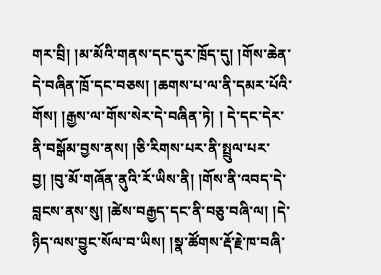གར་བྲི། །མ་མོའི་གནས་དང་དུར་ཁྲོད་དུ། །གོས་ཆེན་དེ་བཞིན་ཁྲོ་དང་བཅས། །ཆགས་པ་ལ་ནི་དམར་པོའི་གོས། །རྒྱས་ལ་གོས་སེར་དེ་བཞིན་ཏེ། ། དེ་དང་དེར་ནི་བསྒོམ་བྱས་ནས། །ཅི་རིགས་པར་ནི་སྤྲུལ་པར་བྱ། །བུ་མོ་གཞོན་ནུའི་རོ་ཡིས་ནི། །གོས་ནི་འབད་དེ་བླངས་ནས་སུ། །ཚེས་བརྒྱད་དང་ནི་བཅུ་བཞི་ལ། །དེ་ཉིད་ལས་བྱུང་སོལ་བ་ཡིས། །སྣ་ཚོགས་རྡོ་རྗེ་ཁ་བཞི་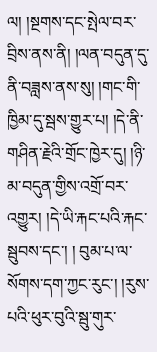ལ། །སྔགས་དང་སྤེལ་བར་བྲིས་ནས་ནི། །ལན་བདུན་དུ་ནི་བཟླས་ནས་སུ། །གང་གི་ཁྱིམ་དུ་སྦས་གྱུར་པ། །དེ་ནི་གཤིན་རྗེའི་གྲོང་ཁྱེར་དུ། །ཉི་མ་བདུན་གྱིས་འགྲོ་བར་འགྱུར། །དེ་ཡི་རྐང་པའི་རྐང་སྦུབས་དང་། ། བུམ་པ་ལ་སོགས་དག་ཀྱང་རུང་། །རུས་པའི་ཕུར་བུའི་སྦུ་གུར་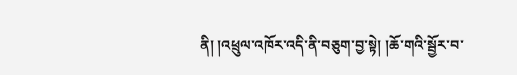ནི། །འཕྲུལ་འཁོར་འདི་ནི་བཅུག་བྱ་སྟེ། །ཆོ་གའི་སྦྱོར་བ་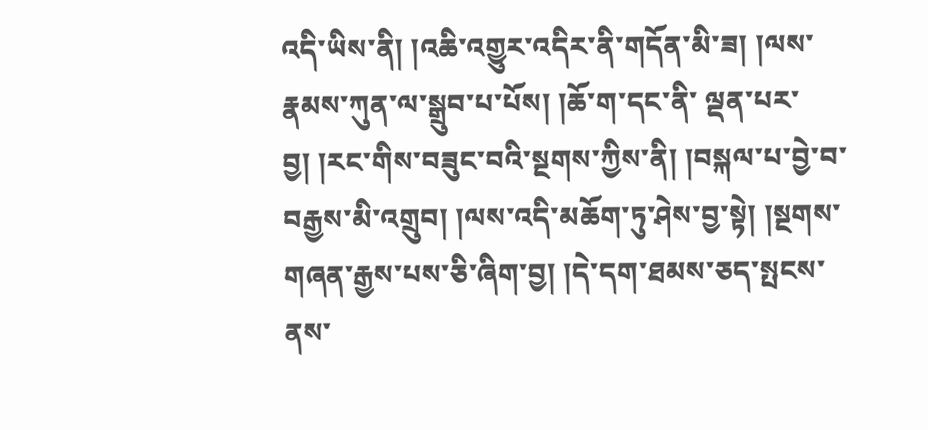འདི་ཡིས་ནི། །འཆི་འགྱུར་འདིར་ནི་གདོན་མི་ཟ། །ལས་རྣམས་ཀུན་ལ་སྒྲུབ་པ་པོས། །ཆོ་ག་དང་ནི་ ལྡན་པར་བྱ། །རང་གིས་བཟུང་བའི་སྔགས་ཀྱིས་ནི། །བསྐལ་པ་བྱེ་བ་བརྒྱས་མི་འགྲུབ། །ལས་འདི་མཆོག་ཏུ་ཤེས་བྱ་སྟེ། །སྔགས་གཞན་རྒྱས་པས་ཅི་ཞིག་བྱ། །དེ་དག་ཐམས་ཅད་སྤངས་ནས་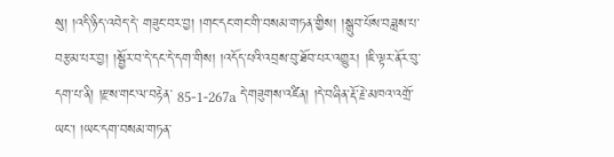སུ། །འདི་ཉིད་འབེད་དེ་ གཟུང་བར་བྱ། །གང་དང་གང་གི་བསམ་གཏན་གྱིས། །སྒྲུབ་པོས་བཟླས་པ་བརྩམ་པར་བྱ། །སྦྱོར་བ་དེ་དང་དེ་དག་གིས། །འདོད་པའི་འབྲས་བུ་ཐོབ་པར་འགྱུར། །ཇི་ལྟར་ནོར་བུ་དག་པ་ནི། །རྫས་གང་ལ་བརྟེན་ 85-1-267a དེ་གཟུགས་འཛིན། །དེ་བཞིན་རྡོ་རྗེ་མཁའ་འགྲོ་ཡང་། །ཡང་དག་བསམ་གཏན་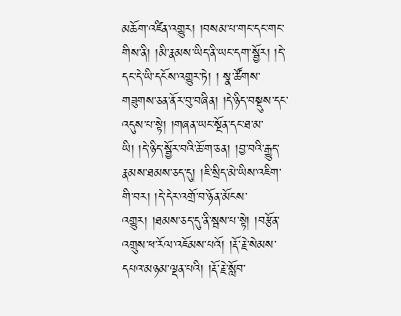མཆོག་འཛིན་འགྱུར། །བསམ་པ་གང་དང་གང་གིས་ནི། །མི་རྣམས་ཡིད་ནི་ཡང་དག་སྦྱོར། །དེ་དང་དེ་ཡི་དངོས་འགྱུར་ཏེ། ། སྣ་ཚོགས་གཟུགས་ཅན་ནོར་བུ་བཞིན། །དེ་ཉིད་བསྡུས་དང་འདུས་པ་སྟེ། །གཞན་ཡང་སྔོན་དང་ཐ་མ་ཡི། །དེ་ཉིད་སྦྱོར་བའི་ཆོ་ག་ཅན། །བྱ་བའི་རྒྱུད་རྣམས་ཐམས་ཅད་དུ། །ཇི་སྲིད་མེ་ཡིས་འཇིག་ གི་བར། །དེ་དེར་འགྲོ་བ་ཉོན་མོངས་འགྱུར། །ཐམས་ཅད་དུ་ནི་སྦས་པ་སྟེ། །བརྩོན་འགྲུས་ཕ་རོལ་འཇོམས་པའོ། །རྡོ་རྗེ་སེམས་དཔའ་མཉམ་ལྡན་པའི། །རྡོ་རྗེ་སློབ་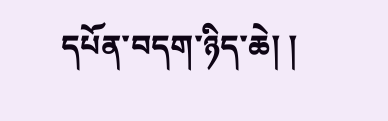དཔོན་བདག་ཉིད་ཆེ། །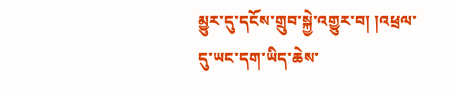མྱུར་དུ་དངོས་གྲུབ་སྐྱེ་འགྱུར་བ། །འཕྲལ་དུ་ཡང་དག་ཡིད་ཆེས་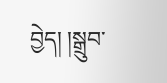བྱེད། །སྒྲུབ་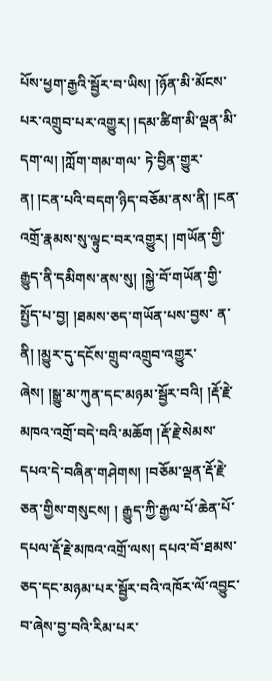པོས་ཕྱག་རྒྱའི་སྦྱོར་བ་ཡིས། །ཉོན་མི་མོངས་པར་འགྲུབ་པར་འགྱུར། །དམ་ཚིག་མི་ལྡན་མི་དག་ལ། །ཀློག་གམ་གལ་ ཏེ་བྱིན་གྱུར་ན། །ངན་པའི་བདག་ཉིད་བཅོམ་ནས་ནི། །ངན་འགྲོ་རྣམས་སུ་ལྟུང་བར་འགྱུར། །གཡོན་གྱི་རྒྱུད་ནི་དམིགས་ནས་སུ། །སྐྱེ་བོ་གཡོན་གྱི་སྤྱོད་པ་བྱ། །ཐམས་ཅད་གཡོན་པས་བྱས་ ན་ནི། །མྱུར་དུ་དངོས་གྲུབ་འགྲུབ་འགྱུར་ཞེས། །སྒྱུ་མ་ཀུན་དང་མཉམ་སྦྱོར་བའི། །རྡོ་རྗེ་མཁའ་འགྲོ་བདེ་བའི་མཆོག །རྡོ་རྗེ་སེམས་དཔའ་དེ་བཞིན་གཤེགས། །བཅོམ་ལྡན་རྡོ་རྗེ་ཅན་གྱིས་གསུངས། ། རྒྱུད་ཀྱི་རྒྱལ་པོ་ཆེན་པོ་དཔལ་རྡོ་རྗེ་མཁའ་འགྲོ་ལས། དཔའ་བོ་ཐམས་ཅད་དང་མཉམ་པར་སྦྱོར་བའི་འཁོར་ལོ་འབྱུང་བ་ཞེས་བྱ་བའི་རིམ་པར་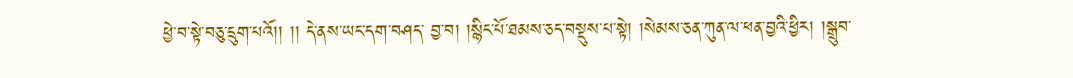ཕྱེ་བ་སྟེ་བཅུ་དྲུག་པའོ།། །། དེ་ནས་ཡང་དག་བཤད་ བྱ་བ། །སྙིང་པོ་ཐམས་ཅད་བསྡུས་པ་སྟེ། །སེམས་ཅན་ཀུན་ལ་ཕན་བྱའི་ཕྱིར། །སྒྲུབ་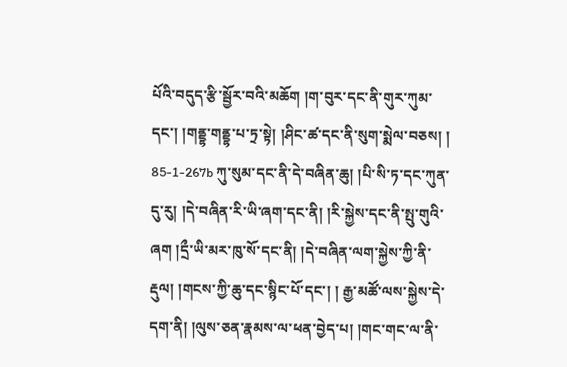པོའི་བདུད་རྩི་སྦྱོར་བའི་མཆོག །ག་བུར་དང་ནི་གུར་ཀུམ་དང་། །གནྡྷ་གནྡྷ་པ་ཏྲ་སྟེ། །ཤིང་ཚ་དང་ནི་སུག་སྨེལ་བཅས། ། 85-1-267b ཀུ་སུམ་དང་ནི་དེ་བཞིན་ཆུ། །པི་སི་ཏ་དང་ཀུན་དུ་རུ། །དེ་བཞིན་རི་ཡི་ཞག་དང་ནི། །རི་སྐྱེས་དང་ནི་སྤུ་གུའི་ཞག །དྲྀ་ཡི་མར་ཁུ་སོ་དང་ནི། །དེ་བཞིན་ལག་སྐྱེས་ཀྱི་ནི་རྡུལ། །གངས་ཀྱི་ཆུ་དང་སྙིང་པོ་དང་། ། རྒྱ་མཚོ་ལས་སྐྱེས་དེ་དག་ནི། །ལུས་ཅན་རྣམས་ལ་ཕན་བྱེད་པ། །གང་གང་ལ་ནི་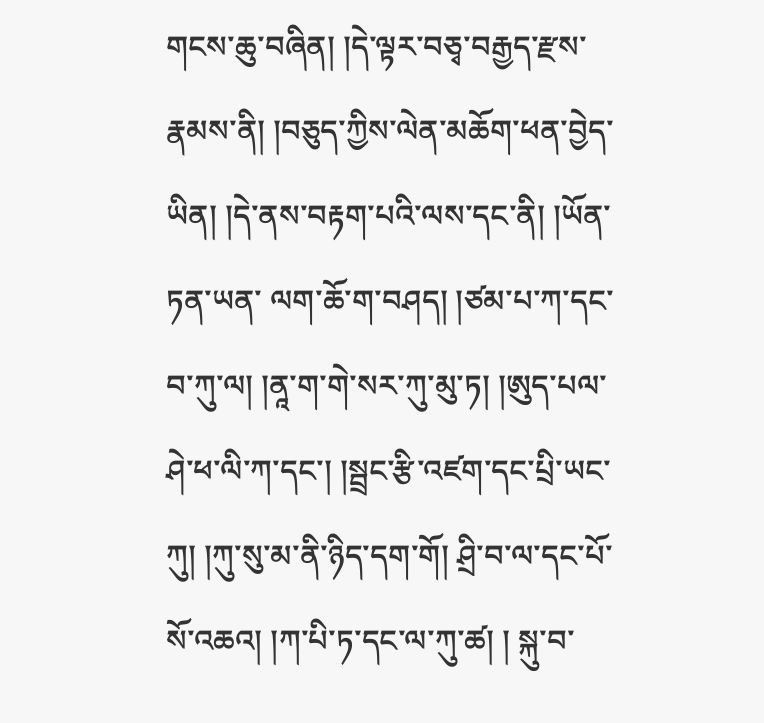གངས་ཆུ་བཞིན། །དེ་ལྟར་བཅྭ་བརྒྱད་རྫས་རྣམས་ནི། །བཅུད་ཀྱིས་ལེན་མཆོག་ཕན་བྱེད་ཡིན། །དེ་ནས་བརྟག་པའི་ལས་དང་ནི། །ཡོན་ཏན་ཡན་ ལག་ཆོ་ག་བཤད། །ཙམ་པ་ཀ་དང་བ་ཀུ་ལ། །ནཱ་ག་གེ་སར་ཀུ་མུ་ཏ། །ཨུད་པལ་ཤེ་ཕ་ལི་ཀ་དང་། །སྦྲང་རྩི་འཛག་དང་པྲི་ཡང་ཀུ། །ཀུ་སུ་མ་ནི་ཉིད་དག་གོ། ཤྲི་བ་ལ་དང་པོ་སོ་འཆའ། །ཀ་པི་ཏ་དང་ལ་ཀུ་ཚ། ། སྐུ་བ་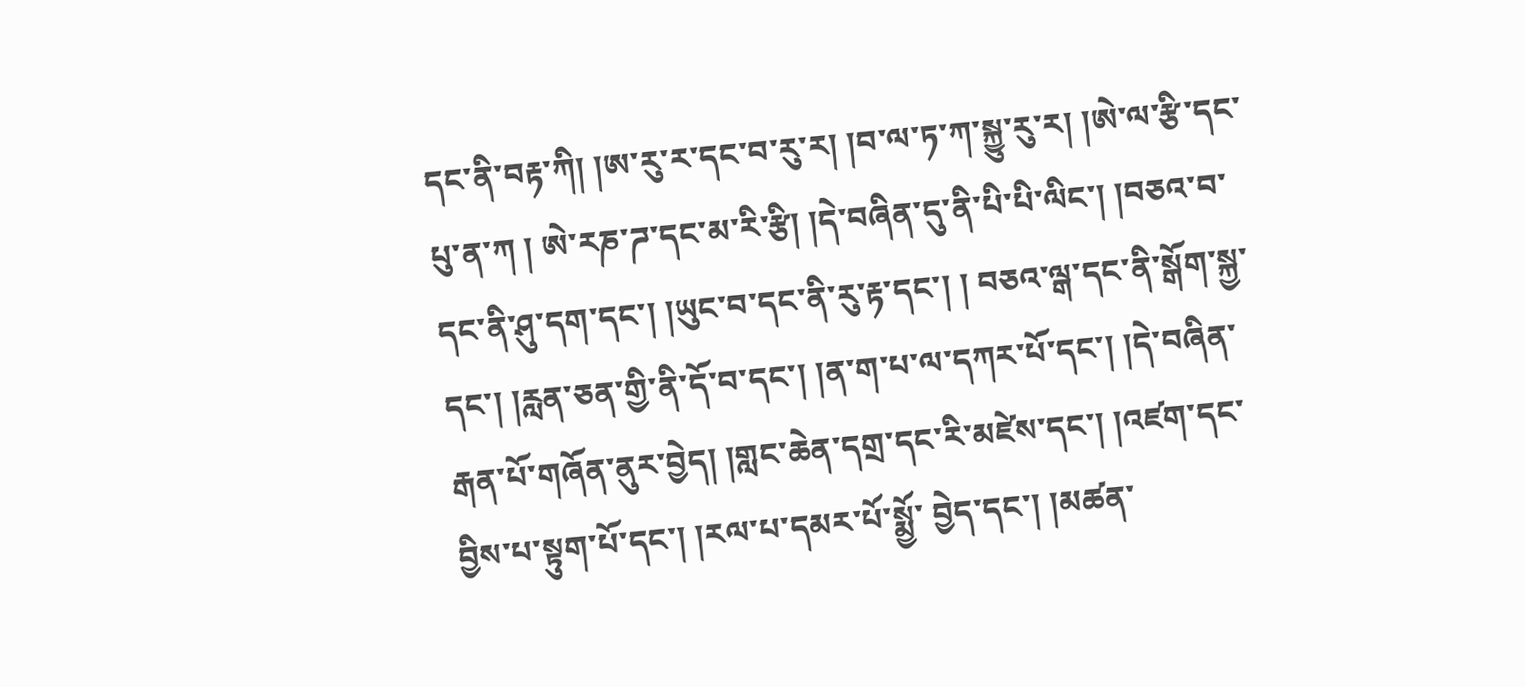དང་ནི་བརྟ་ཀི། །ཨ་རུ་ར་དང་བ་རུ་ར། །བ་ལ་ཏ་ཀ་སྐྱུ་རུ་ར། །ཨེ་ལ་རྩི་དང་པུ་ན་ཀ ། ཨེ་རཎ་ཌ་དང་མ་རི་རྩི། །དེ་བཞིན་དུ་ནི་པི་པི་ལིང་། །བཅའ་བ་དང་ནི་ཤུ་དག་དང་། །ཡུང་བ་དང་ནི་རུ་རྟ་དང་། ། བཅའ་ལྒ་དང་ནི་སྒོག་སྐྱ་དང་། །རླན་ཅན་གྱི་ནི་དོ་བ་དང་། །ན་ག་པ་ལ་དཀར་པོ་དང་། །དེ་བཞིན་རྒན་པོ་གཞོན་ནུར་བྱེད། །གླང་ཆེན་དགྲ་དང་རི་མཛེས་དང་། །འཛག་དང་བྱིས་པ་སྟུག་པོ་དང་། །རལ་པ་དམར་པོ་སྨྱོ་ བྱེད་དང་། །མཚན་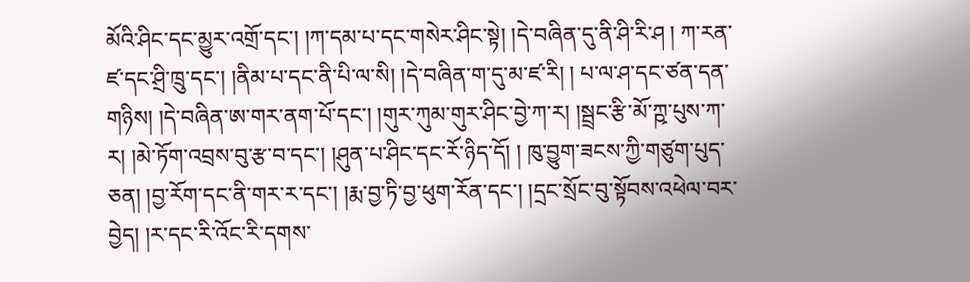མོའི་ཤིང་དང་མྱུར་འགྲོ་དང་། །ཀ་དམ་པ་དང་གསེར་ཤིང་སྟེ། །དེ་བཞིན་དུ་ནི་ཤི་རི་ཤ ། ཀ་རན་ཛ་དང་ཤྲི་ཁྲུ་དང་། །ནིམ་པ་དང་ནི་པི་ལ་སི། །དེ་བཞིན་ག་དུ་མ་ཛ་རི། ། པ་ལ་ཤ་དང་ཙན་དན་གཉིས། །དེ་བཞིན་ཨ་གར་ནག་པོ་དང་། །གུར་ཀུམ་གུར་ཤིང་བྱེ་ཀ་ར། །སྦྲང་རྩི་མོ་ཀྵ་པུས་ཀ་ར། །མེ་ཏོག་འབྲས་བུ་རྩ་བ་དང་། །ཤུན་པ་ཤིང་དང་རོ་ཉིད་དོ། ། ཁུ་བྱུག་ཟངས་ཀྱི་གཙུག་པུད་ཅན། །བྱ་རོག་དང་ནི་གར་ར་དང་། །རྨ་བྱ་ཏི་བྱ་ཕུག་རོན་དང་། །དྲང་སྲོང་བུ་སྟོབས་འཕེལ་བར་བྱེད། །ར་དང་རི་འོང་རི་དགས་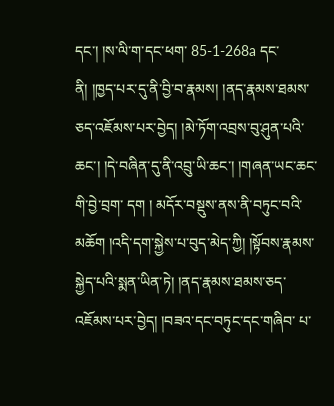དང་། །ས་ལི་ག་དང་ཕག་ 85-1-268a དང་ནི། །ཁྱད་པར་དུ་ནི་བྱི་བ་རྣམས། །ནད་རྣམས་ཐམས་ཅད་འཇོམས་པར་བྱེད། །མེ་ཏོག་འབྲས་བུ་ཤུན་པའི་ཆང་། །དེ་བཞིན་དུ་ནི་འབྲུ་ཡི་ཆང་། །གཞན་ཡང་ཆང་གི་བྱེ་བྲག་ དག ། མདོར་བསྡུས་ནས་ནི་བཏུང་བའི་མཆོག །འདི་དག་སྐྱེས་པ་བུད་མེད་ཀྱི། །སྟོབས་རྣམས་སྐྱེད་པའི་སྨན་ཡིན་ཏེ། །ནད་རྣམས་ཐམས་ཅད་འཇོམས་པར་བྱེད། །བཟའ་དང་བཏུང་དང་གཞིབ་ པ་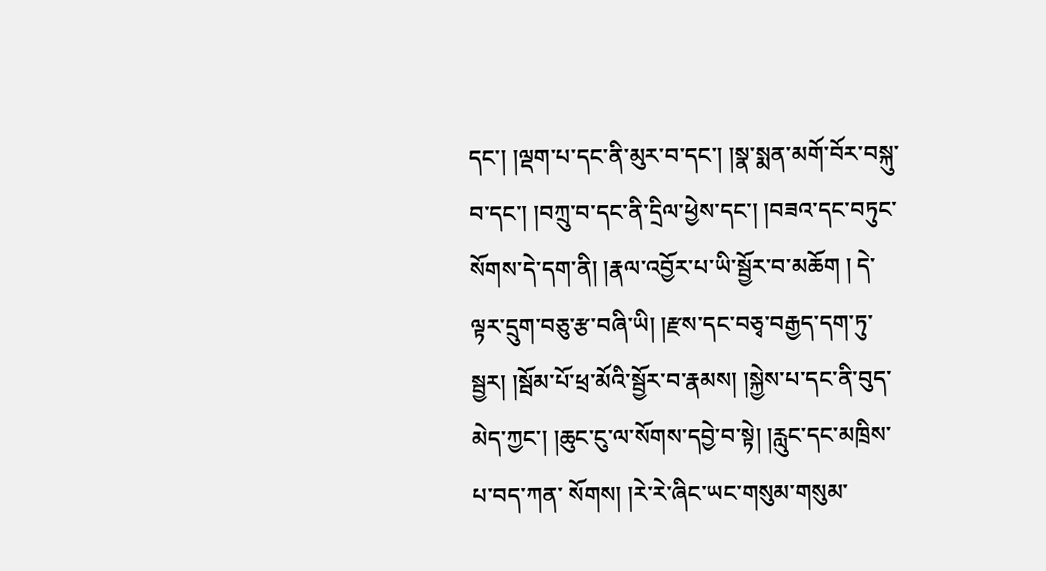དང་། །ལྡག་པ་དང་ནི་མུར་བ་དང་། །སྣ་སྨན་མགོ་བོར་བསྐུ་བ་དང་། །བཀྲུ་བ་དང་ནི་དྲིལ་ཕྱེས་དང་། །བཟའ་དང་བཏུང་སོགས་དེ་དག་ནི། །རྣལ་འབྱོར་པ་ཡི་སྦྱོར་བ་མཆོག ། དེ་ལྟར་དྲུག་བཅུ་རྩ་བཞི་ཡི། །རྫས་དང་བཅྭ་བརྒྱད་དག་ཏུ་སྦྱར། །སྦོམ་པོ་ཕྲ་མོའི་སྦྱོར་བ་རྣམས། །སྐྱེས་པ་དང་ནི་བུད་མེད་ཀྱང་། །ཆུང་ངུ་ལ་སོགས་དབྱེ་བ་སྟེ། །རླུང་དང་མཁྲིས་པ་བད་ཀན་ སོགས། །རེ་རེ་ཞིང་ཡང་གསུམ་གསུམ་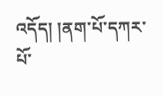འདོད། །ནག་པོ་དཀར་པོ་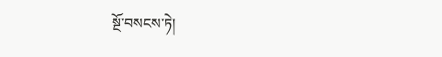སྔོ་བསངས་ཏེ།